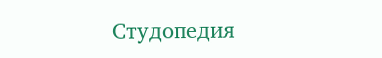Студопедия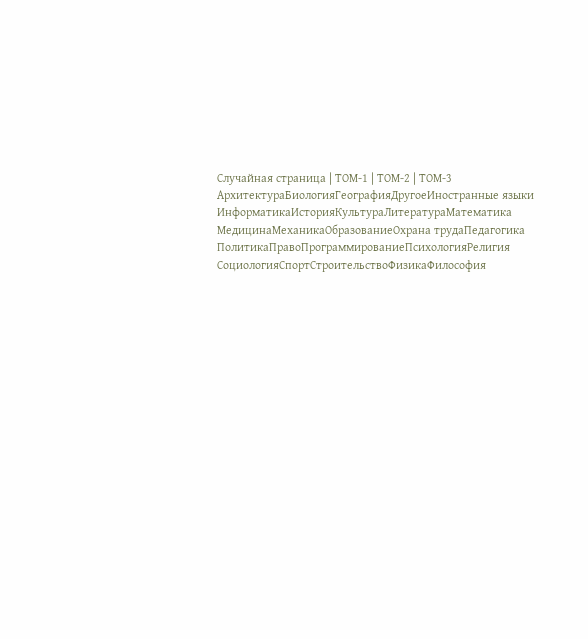Случайная страница | ТОМ-1 | ТОМ-2 | ТОМ-3
АрхитектураБиологияГеографияДругоеИностранные языки
ИнформатикаИсторияКультураЛитератураМатематика
МедицинаМеханикаОбразованиеОхрана трудаПедагогика
ПолитикаПравоПрограммированиеПсихологияРелигия
СоциологияСпортСтроительствоФизикаФилософия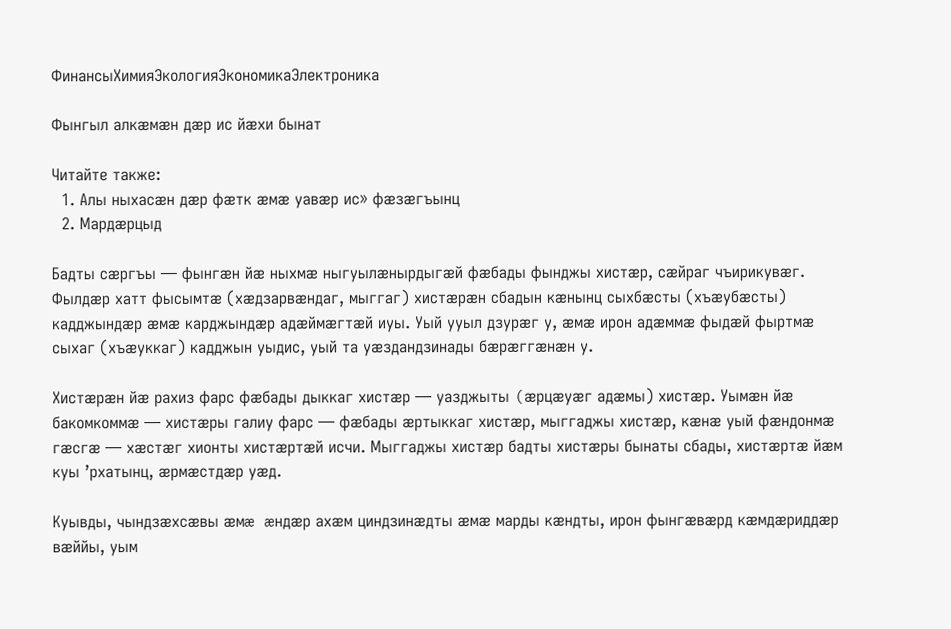ФинансыХимияЭкологияЭкономикаЭлектроника

Фынгыл алкæмæн дæр ис йæхи бынат

Читайте также:
  1. Алы ныхасæн дæр фæтк æмæ уавæр ис» фæзæгъынц
  2. Мардæрцыд

Бадты сæргъы — фынгæн йæ ныхмæ ныгуылæнырдыгæй фæбады фынджы хистæр, сæйраг чъирикувæг. Фылдæр хатт фысымтæ (хæдзарвæндаг, мыггаг) хистæрæн сбадын кæнынц сыхбæсты (хъæубæсты) кадджындæр æмæ карджындæр адæймæгтæй иуы. Уый ууыл дзурæг у, æмæ ирон адæммæ фыдæй фыртмæ сыхаг (хъæуккаг) кадджын уыдис, уый та уæздандзинады бæрæггæнæн у.

Хистæрæн йæ рахиз фарс фæбады дыккаг хистæр — уазджыты (æрцæуæг адæмы) хистæр. Уымæн йæ бакомкоммæ — хистæры галиу фарс — фæбады æртыккаг хистæр, мыггаджы хистæр, кæнæ уый фæндонмæ гæсгæ — хæстæг хионты хистæртæй исчи. Мыггаджы хистæр бадты хистæры бынаты сбады, хистæртæ йæм куы ’рхатынц, æрмæстдæр уæд.

Куывды, чындзæхсæвы æмæ æндæр ахæм циндзинæдты æмæ марды кæндты, ирон фынгæвæрд кæмдæриддæр вæййы, уым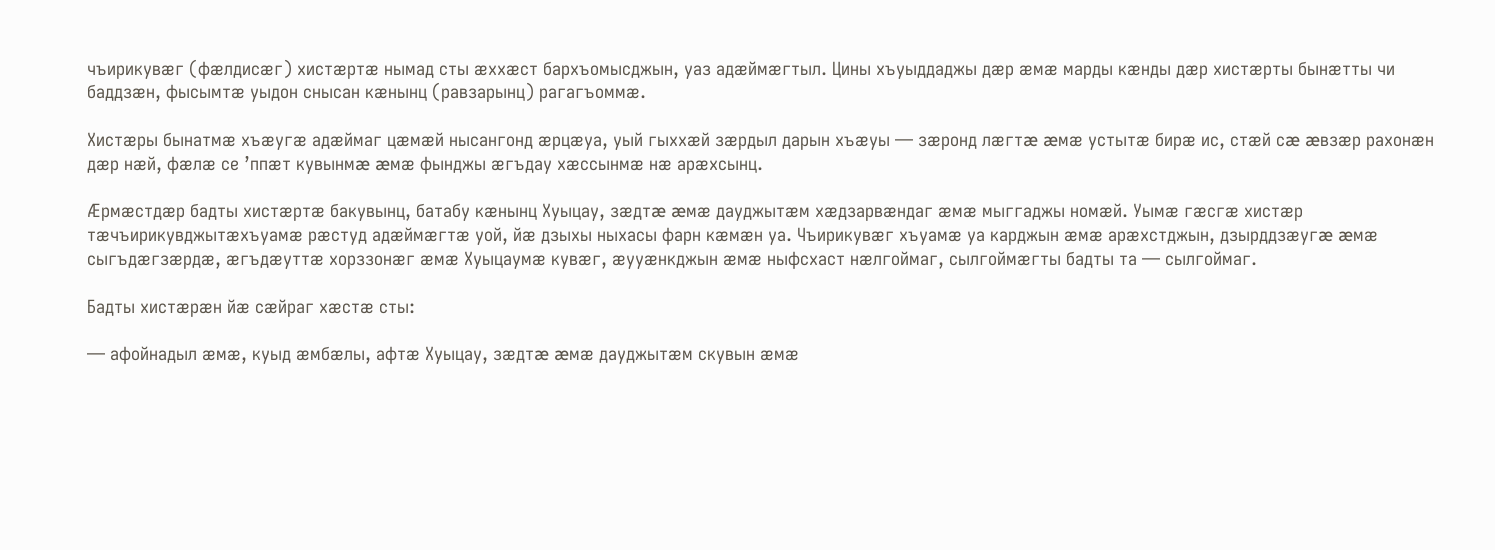чъирикувæг (фæлдисæг) хистæртæ нымад сты æххæст бархъомысджын, уаз адæймæгтыл. Цины хъуыддаджы дæр æмæ марды кæнды дæр хистæрты бынæтты чи баддзæн, фысымтæ уыдон снысан кæнынц (равзарынц) рагагъоммæ.

Хистæры бынатмæ хъæугæ адæймаг цæмæй нысангонд æрцæуа, уый гыххæй зæрдыл дарын хъæуы — зæронд лæгтæ æмæ устытæ бирæ ис, стæй сæ æвзæр рахонæн дæр нæй, фæлæ се ’ппæт кувынмæ æмæ фынджы æгъдау хæссынмæ нæ арæхсынц.

Æрмæстдæр бадты хистæртæ бакувынц, батабу кæнынц Хуыцау, зæдтæ æмæ дауджытæм хæдзарвæндаг æмæ мыггаджы номæй. Уымæ гæсгæ хистæр тæчъирикувджытæхъуамæ рæстуд адæймæгтæ уой, йæ дзыхы ныхасы фарн кæмæн уа. Чъирикувæг хъуамæ уа карджын æмæ арæхстджын, дзырддзæугæ æмæ сыгъдæгзæрдæ, æгъдæуттæ хорззонæг æмæ Хуыцаумæ кувæг, æууæнкджын æмæ ныфсхаст нæлгоймаг, сылгоймæгты бадты та — сылгоймаг.

Бадты хистæрæн йæ сæйраг хæстæ сты:

— афойнадыл æмæ, куыд æмбæлы, афтæ Хуыцау, зæдтæ æмæ дауджытæм скувын æмæ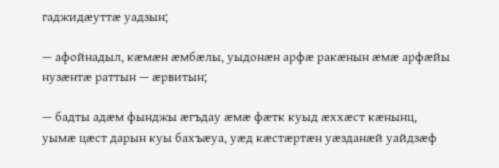гаджидæуттæ уадзын;

— афойнадыл, кæмæн æмбæлы, уыдонæн арфæ ракæнын æмæ арфæйы нузæнтæ раттын — æрвитын;

— бадты адæм фынджы æгъдау æмæ фæтк куыд æххæст кæнынц, уымæ цæст дарын куы бахъæуа, уæд кæстæртæн уæзданæй уайдзæф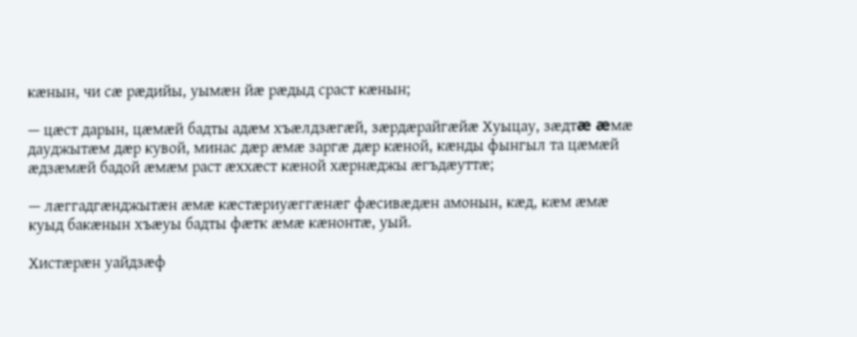кæнын, чи сæ рæдийы, уымæн йæ рæдыд сраст кæнын;

— цæст дарын, цæмæй бадты адæм хъæлдзæгæй, зæрдæрайгæйæ Хуыцау, зæдтæ æмæ дауджытæм дæр кувой, минас дæр æмæ заргæ дæр кæной, кæнды фынгыл та цæмæй æдзæмæй бадой æмæм раст æххæст кæной хæрнæджы æгъдæуттæ;

— лæггадгæнджытæн æмæ кæстæриуæггæнæг фæсивæдæн амонын, кæд, кæм æмæ куыд бакæнын хъæуы бадты фæтк æмæ кæнонтæ, уый.

Хистæрæн уайдзæф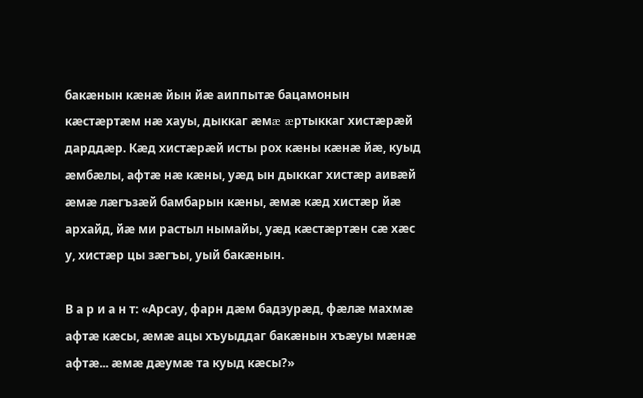бакæнын кæнæ йын йæ аиппытæ бацамонын кæстæртæм нæ хауы, дыккаг æмæ æртыккаг хистæрæй дарддæр. Кæд хистæрæй исты рох кæны кæнæ йæ, куыд æмбæлы, афтæ нæ кæны, уæд ын дыккаг хистæр аивæй æмæ лæгъзæй бамбарын кæны, æмæ кæд хистæр йæ архайд, йæ ми растыл нымайы, уæд кæстæртæн сæ хæс у, хистæр цы зæгъы, уый бакæнын.

В а р и а н т: «Арсау, фарн дæм бадзурæд, фæлæ махмæ афтæ кæсы, æмæ ацы хъуыддаг бакæнын хъæуы мæнæ афтæ... æмæ дæумæ та куыд кæсы?»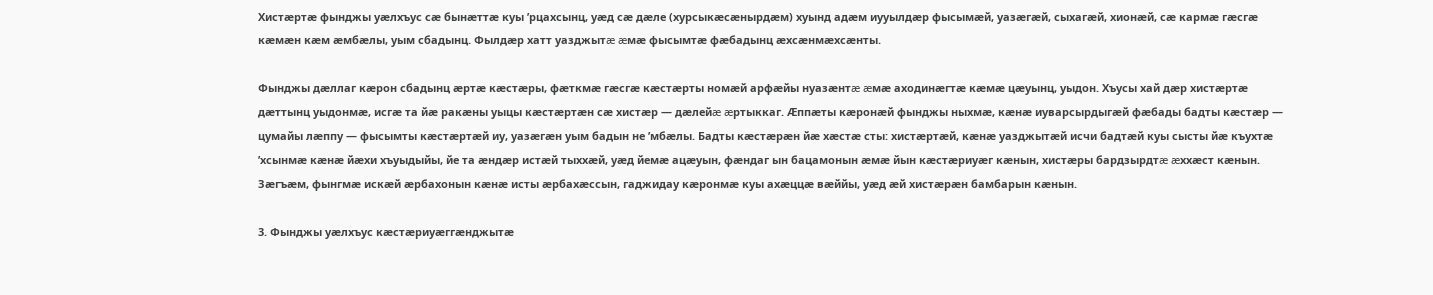Хистæртæ фынджы уæлхъус сæ бынæттæ куы ’рцахсынц, уæд сæ дæле (хурсыкæсæнырдæм) хуынд адæм иууылдæр фысымæй, уазæгæй, сыхагæй, хионæй, сæ кармæ гæсгæ кæмæн кæм æмбæлы, уым сбадынц. Фылдæр хатт уазджытæ æмæ фысымтæ фæбадынц æхсæнмæхсæнты.

Фынджы дæллаг кæрон сбадынц æртæ кæстæры, фæткмæ гæсгæ кæстæрты номæй арфæйы нуазæнтæ æмæ аходинæгтæ кæмæ цæуынц, уыдон. Хъусы хай дæр хистæртæ дæттынц уыдонмæ, исгæ та йæ ракæны уыцы кæстæртæн сæ хистæр — дæлейæ æртыккаг. Æппæты кæронæй фынджы ныхмæ, кæнæ иуварсырдыгæй фæбады бадты кæстæр — цумайы лæппу — фысымты кæстæртæй иу, уазæгæн уым бадын не ’мбæлы. Бадты кæстæрæн йæ хæстæ сты: хистæртæй, кæнæ уазджытæй исчи бадтæй куы сысты йæ къухтæ ’хсынмæ кæнæ йæхи хъуыдыйы, йе та æндæр истæй тыххæй, уæд йемæ ацæуын, фæндаг ын бацамонын æмæ йын кæстæриуæг кæнын, хистæры бардзырдтæ æххæст кæнын. Зæгъæм, фынгмæ искæй æрбахонын кæнæ исты æрбахæссын, гаджидау кæронмæ куы ахæццæ вæййы, уæд æй хистæрæн бамбарын кæнын.

3. Фынджы уæлхъус кæстæриуæггæнджытæ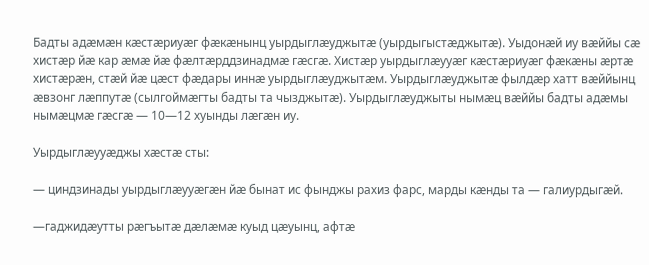Бадты адæмæн кæстæриуæг фæкæнынц уырдыглæуджытæ (уырдыгыстæджытæ). Уыдонæй иу вæййы сæ хистæр йæ кар æмæ йæ фæлтæрддзинадмæ гæсгæ. Хистæр уырдыглæууæг кæстæриуæг фæкæны æртæ хистæрæн, стæй йæ цæст фæдары иннæ уырдыглæуджытæм. Уырдыглæуджытæ фылдæр хатт вæййынц æвзонг лæппутæ (сылгоймæгты бадты та чызджытæ). Уырдыглæуджыты нымæц вæййы бадты адæмы нымæцмæ гæсгæ — 10—12 хуынды лæгæн иу.

Уырдыглæууæджы хæстæ сты:

— циндзинады уырдыглæууæгæн йæ бынат ис фынджы рахиз фарс, марды кæнды та — галиурдыгæй.

—гаджидæутты рæгъытæ дæлæмæ куыд цæуынц, афтæ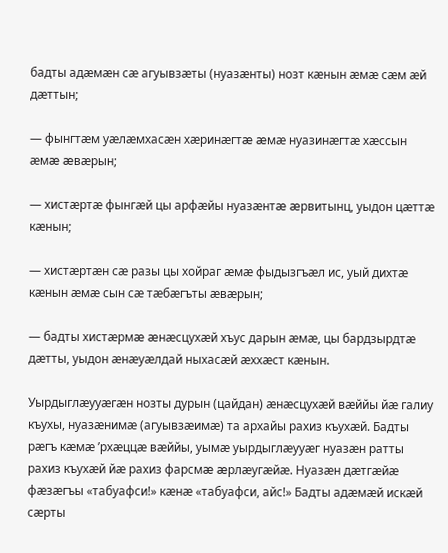бадты адæмæн сæ агуывзæты (нуазæнты) нозт кæнын æмæ сæм æй дæттын;

— фынгтæм уæлæмхасæн хæринæгтæ æмæ нуазинæгтæ хæссын æмæ æвæрын;

— хистæртæ фынгæй цы арфæйы нуазæнтæ æрвитынц, уыдон цæттæ кæнын;

— хистæртæн сæ разы цы хойраг æмæ фыдызгъæл ис, уый дихтæ кæнын æмæ сын сæ тæбæгъты æвæрын;

— бадты хистæрмæ æнæсцухæй хъус дарын æмæ, цы бардзырдтæ дæтты, уыдон æнæуæлдай ныхасæй æххæст кæнын.

Уырдыглæууæгæн нозты дурын (цайдан) æнæсцухæй вæййы йæ галиу къухы, нуазæнимæ (агуывзæимæ) та архайы рахиз къухæй. Бадты рæгъ кæмæ ’рхæццæ вæййы, уымæ уырдыглæууæг нуазæн ратты рахиз къухæй йæ рахиз фарсмæ æрлæугæйæ. Нуазæн дæтгæйæ фæзæгъы «табуафси!» кæнæ «табуафси, айс!» Бадты адæмæй искæй сæрты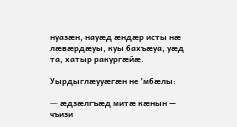нуазæн, науæд æндæр исты нæ лæвæрдæуы, куы бахъæуа, уæд та, хатыр ракургæйæ.

Уырдыглæууæгæн не ’мбæлы:

— æдзæлгъæд митæ кæнын — чъизи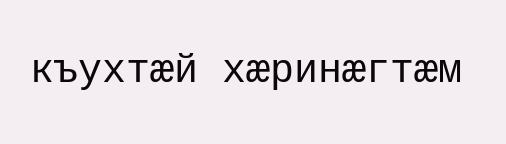къухтæй хæринæгтæм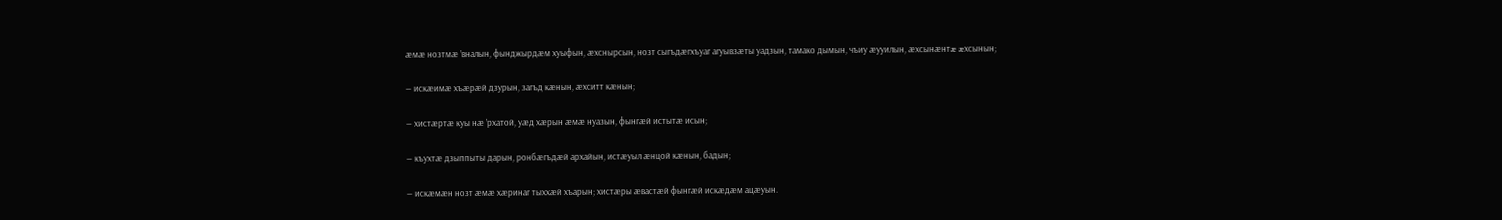æмæ нозтмæ ’вналын, фынджырдæм хуыфын, æхснырсын, нозт сыгъдæгхъуаг агуывзæты уадзын, тамако дымын, чъиу æууилын, æхсынæнтæ æхсынын;

— искæимæ хъæрæй дзурын, загъд кæнын, æхситт кæнын;

— хистæртæ куы нæ ’рхатой, уæд хæрын æмæ нуазын, фынгæй истытæ исын;

— къухтæ дзыппыты дарын, ронбæгъдæй архайын, истæуыл æнцой кæнын, бадын;

— искæмæн нозт æмæ хæринаг тыххæй хъарын; хистæры æвастæй фынгæй искæдæм ацæуын.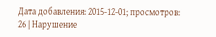Дата добавления: 2015-12-01; просмотров: 26 | Нарушение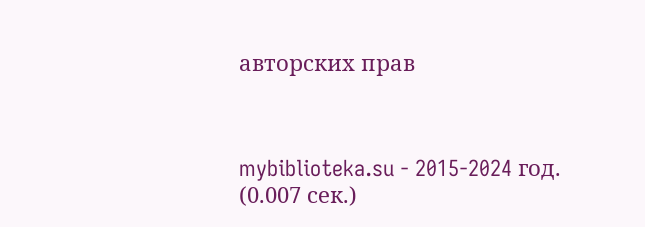авторских прав



mybiblioteka.su - 2015-2024 год. (0.007 сек.)